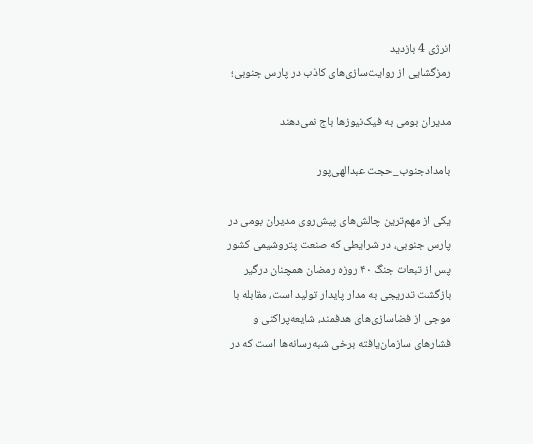انرژی 4 بازدید
رمزگشایی از روایت‌سازی‌های کاذب در پارس جنوبی؛

مدیران بومی به فیک‌نیوزها باج نمی‌دهند

بامدادجنوب_حجت عبدالهی‌پور

یکی از مهم‌ترین چالش‌های پیش‌روی مدیران بومی در پارس جنوبی، در شرایطی که صنعت پتروشیمی کشور پس از تبعات جنگ ۴۰ روزه رمضان همچنان درگیر بازگشت تدریجی به مدار پایدار تولید است، مقابله با موجی از فضاسازی‌های هدفمند، شایعه‌پراکنی و فشارهای سازمان‌یافته برخی شبه‌رسانه‌ها است که در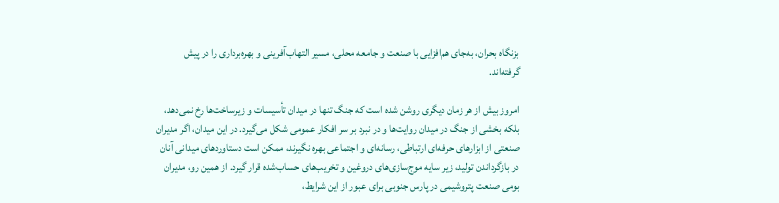بزنگاه بحران، به‌جای هم‌افزایی با صنعت و جامعه محلی، مسیر التهاب‌آفرینی و بهره‌برداری را در پیش گرفته‌اند.

امروز بیش از هر زمان دیگری روشن شده است که جنگ تنها در میدان تأسیسات و زیرساخت‌ها رخ نمی‌دهد، بلکه بخشی از جنگ در میدان روایت‌ها و در نبرد بر سر افکار عمومی شکل می‌گیرد. در این میدان، اگر مدیران صنعتی از ابزارهای حرفه‌ای ارتباطی، رسانه‌ای و اجتماعی بهره نگیرند، ممکن است دستاوردهای میدانی آنان در بازگرداندن تولید، زیر سایه موج‌سازی‌های دروغین و تخریب‌های حساب‌شده قرار گیرد. از همین رو، مدیران بومی صنعت پتروشیمی در پارس جنوبی برای عبور از این شرایط،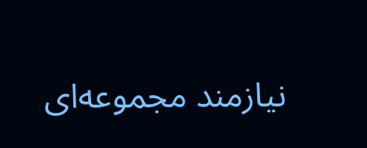نیازمند مجموعه‌ای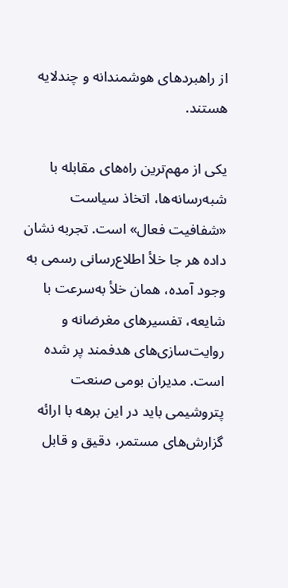از راهبردهای هوشمندانه و چندلایه هستند.

یکی از مهم‌ترین راه‌های مقابله با شبه‌رسانه‌ها، اتخاذ سیاست «شفافیت فعال» است. تجربه نشان داده هر جا خلأ اطلاع‌رسانی رسمی به وجود آمده، همان خلأ به‌سرعت با شایعه، تفسیرهای مغرضانه و روایت‌سازی‌های هدفمند پر شده است. مدیران بومی صنعت پتروشیمی باید در این برهه با ارائه گزارش‌های مستمر، دقیق و قابل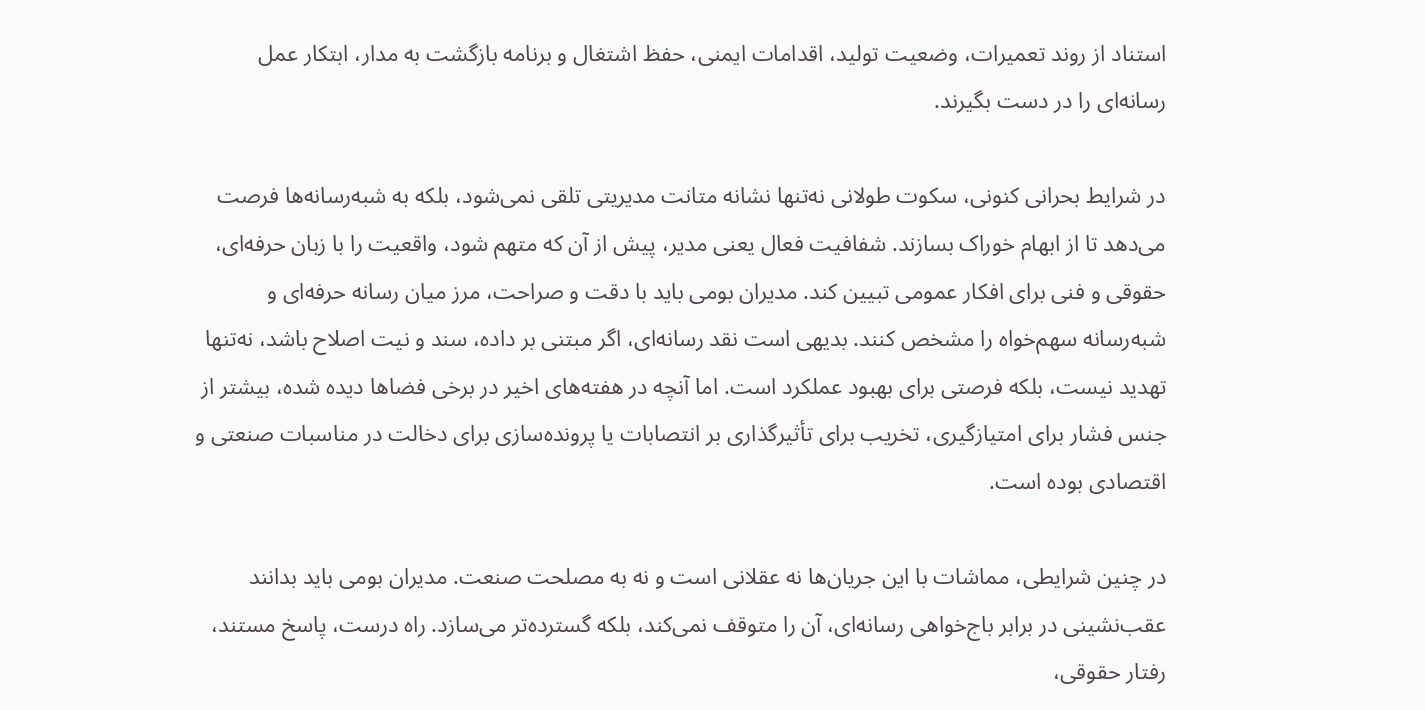استناد از روند تعمیرات، وضعیت تولید، اقدامات ایمنی، حفظ اشتغال و برنامه بازگشت به مدار، ابتکار عمل رسانه‌ای را در دست بگیرند.

در شرایط بحرانی کنونی، سکوت طولانی نه‌تنها نشانه متانت مدیریتی تلقی نمی‌شود، بلکه به شبه‌رسانه‌ها فرصت می‌دهد تا از ابهام خوراک بسازند. شفافیت فعال یعنی مدیر، پیش از آن که متهم شود، واقعیت را با زبان حرفه‌ای، حقوقی و فنی برای افکار عمومی تبیین کند. مدیران بومی باید با دقت و صراحت، مرز میان رسانه حرفه‌ای و شبه‌رسانه سهم‌خواه را مشخص کنند. بدیهی است نقد رسانه‌ای، اگر مبتنی بر داده، سند و نیت اصلاح باشد، نه‌تنها تهدید نیست، بلکه فرصتی برای بهبود عملکرد است. اما آنچه در هفته‌های اخیر در برخی فضاها دیده شده، بیشتر از جنس فشار برای امتیازگیری، تخریب برای تأثیرگذاری بر انتصابات یا پرونده‌سازی برای دخالت در مناسبات صنعتی و اقتصادی بوده است.

در چنین شرایطی، مماشات با این جریان‌ها نه عقلانی است و نه به مصلحت صنعت. مدیران بومی باید بدانند عقب‌نشینی در برابر باج‌خواهی رسانه‌ای، آن را متوقف نمی‌کند، بلکه گسترده‌تر می‌سازد. راه درست، پاسخ مستند، رفتار حقوقی،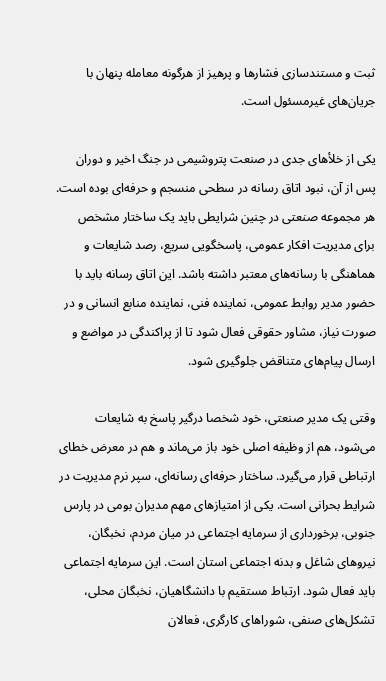ثبت و مستندسازی فشارها و پرهیز از هرگونه معامله پنهان با جریان‌های غیرمسئول است.

یکی از خلأهای جدی در صنعت پتروشیمی در جنگ اخیر و دوران پس از آن، نبود اتاق رسانه در سطحی منسجم و حرفه‌ای بوده است. هر مجموعه صنعتی در چنین شرایطی باید یک ساختار مشخص برای مدیریت افکار عمومی، پاسخگویی سریع، رصد شایعات و هماهنگی با رسانه‌های معتبر داشته باشد. این اتاق رسانه باید با حضور مدیر روابط عمومی، نماینده فنی، نماینده منابع انسانی و در صورت نیاز، مشاور حقوقی فعال شود تا از پراکندگی در مواضع و ارسال پیام‌های متناقض جلوگیری شود.

وقتی یک مدیر صنعتی، خود شخصا درگیر پاسخ به شایعات می‌شود، هم از وظیفه اصلی خود باز می‌ماند و هم در معرض خطای ارتباطی قرار می‌گیرد. ساختار حرفه‌ای رسانه‌ای، سپر نرم مدیریت در شرایط بحرانی است. یکی از امتیازهای مهم مدیران بومی در پارس جنوبی، برخورداری از سرمایه اجتماعی در میان مردم، نخبگان، نیروهای شاغل و بدنه اجتماعی استان است. این سرمایه اجتماعی باید فعال شود. ارتباط مستقیم با دانشگاهیان، نخبگان محلی، تشکل‌های صنفی، شوراهای کارگری، فعالان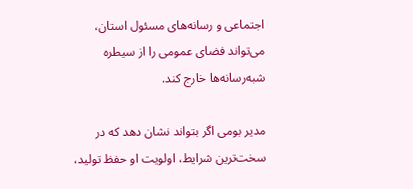اجتماعی و رسانه‌های مسئول استان، می‌تواند فضای عمومی را از سیطره شبه‌رسانه‌ها خارج کند.

مدیر بومی اگر بتواند نشان دهد که در سخت‌ترین شرایط، اولویت او حفظ تولید،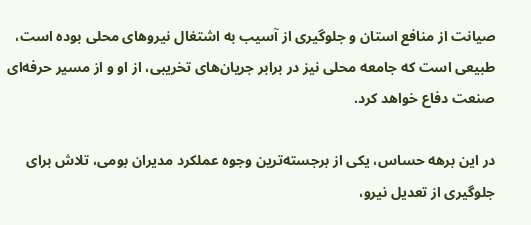صیانت از منافع استان و جلوگیری از آسیب به اشتغال نیروهای محلی بوده است، طبیعی است که جامعه محلی نیز در برابر جریان‌های تخریبی، از او و از مسیر حرفه‌ای صنعت دفاع خواهد کرد.

در این برهه حساس، یکی از برجسته‌ترین وجوه عملکرد مدیران بومی، تلاش برای جلوگیری از تعدیل نیرو،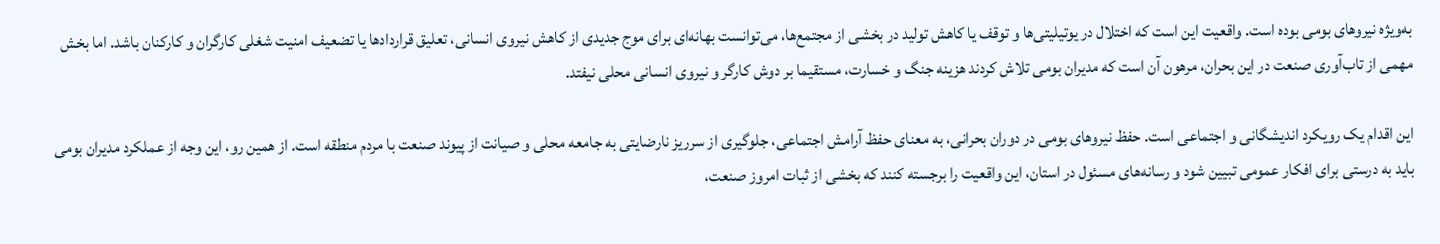به‌ویژه نیروهای بومی بوده است. واقعیت این است که اختلال در یوتیلیتی‌ها و توقف یا کاهش تولید در بخشی از مجتمع‌ها، می‌توانست بهانه‌ای برای موج جدیدی از کاهش نیروی انسانی، تعلیق قراردادها یا تضعیف امنیت شغلی کارگران و کارکنان باشد. اما بخش مهمی از تاب‌آوری صنعت در این بحران، مرهون آن است که مدیران بومی تلاش کردند هزینه جنگ و خسارت، مستقیما بر دوش کارگر و نیروی انسانی محلی نیفتد.

این اقدام یک رویکرد اندیشگانی و اجتماعی است. حفظ نیروهای بومی در دوران بحرانی، به معنای حفظ آرامش اجتماعی، جلوگیری از سرریز نارضایتی به جامعه محلی و صیانت از پیوند صنعت با مردم منطقه است. از همین رو، این وجه از عملکرد مدیران بومی باید به درستی برای افکار عمومی تبیین شود و رسانه‌های مسئول در استان، این واقعیت را برجسته کنند که بخشی از ثبات امروز صنعت،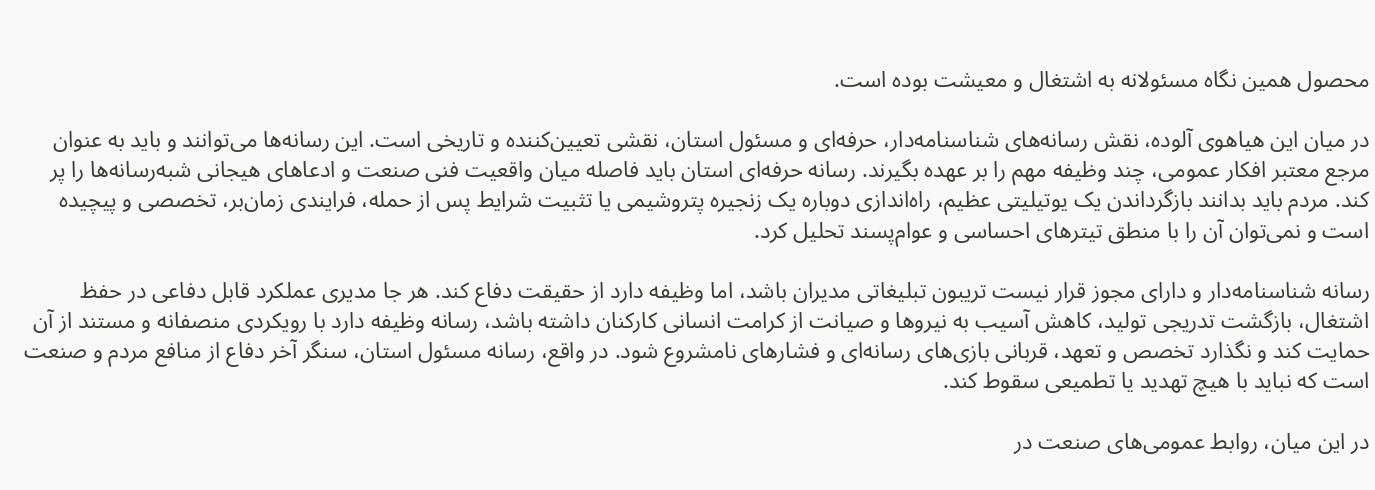محصول همین نگاه مسئولانه به اشتغال و معیشت بوده است.

در میان این هیاهوی آلوده، نقش رسانه‌های شناسنامه‌دار، حرفه‌ای و مسئول استان، نقشی تعیین‌کننده و تاریخی است. این رسانه‌ها می‌توانند و باید به عنوان مرجع معتبر افکار عمومی، چند وظیفه مهم را بر عهده بگیرند. رسانه حرفه‌ای استان باید فاصله میان واقعیت فنی صنعت و ادعاهای هیجانی شبه‌رسانه‌ها را پر کند. مردم باید بدانند بازگرداندن یک یوتیلیتی عظیم، راه‌اندازی دوباره یک زنجیره پتروشیمی یا تثبیت شرایط پس از حمله، فرایندی زمان‌بر، تخصصی و پیچیده است و نمی‌توان آن را با منطق تیترهای احساسی و عوام‌پسند تحلیل کرد.

رسانه شناسنامه‌دار و دارای مجوز قرار نیست تریبون تبلیغاتی مدیران باشد، اما وظیفه دارد از حقیقت دفاع کند. هر جا مدیری عملکرد قابل دفاعی در حفظ اشتغال، بازگشت تدریجی تولید، کاهش آسیب به نیروها و صیانت از کرامت انسانی کارکنان داشته باشد، رسانه وظیفه دارد با رویکردی منصفانه و مستند از آن حمایت کند و نگذارد تخصص و تعهد، قربانی بازی‌های رسانه‌ای و فشارهای نامشروع شود. در واقع، رسانه مسئول استان، سنگر آخر دفاع از منافع مردم و صنعت است که نباید با هیچ تهدید یا تطمیعی سقوط کند.

در این میان، روابط عمومی‌های صنعت در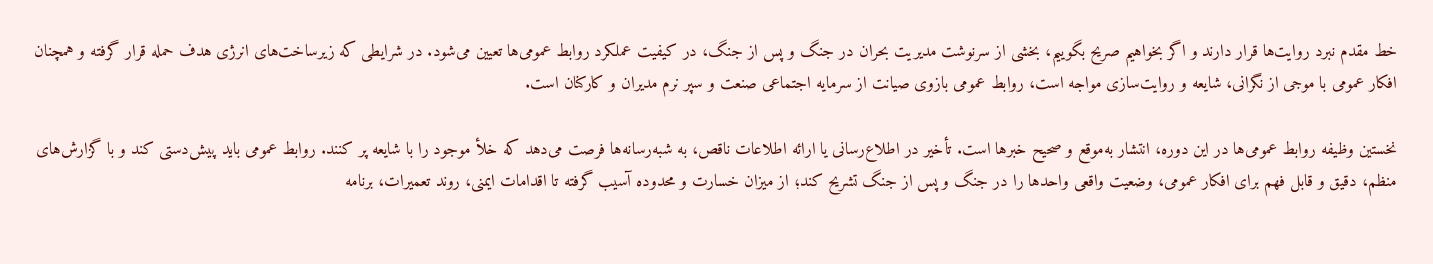خط مقدم نبرد روایت‌ها قرار دارند و اگر بخواهیم صریح بگوییم، بخشی از سرنوشت مدیریت بحران در جنگ و پس از جنگ، در کیفیت عملکرد روابط عمومی‌ها تعیین می‌شود. در شرایطی که زیرساخت‌های انرژی هدف حمله قرار گرفته و همچنان افکار عمومی با موجی از نگرانی، شایعه و روایت‌سازی مواجه است، روابط عمومی بازوی صیانت از سرمایه اجتماعی صنعت و سپر نرم مدیران و کارکنان است.

نخستین وظیفه روابط عمومی‌ها در این دوره، انتشار به‌موقع و صحیح خبرها است. تأخیر در اطلاع‌رسانی یا ارائه اطلاعات ناقص، به شبه‌رسانه‌ها فرصت می‌دهد که خلأ موجود را با شایعه پر کنند. روابط عمومی باید پیش‌دستی کند و با گزارش‌های منظم، دقیق و قابل فهم برای افکار عمومی، وضعیت واقعی واحدها را در جنگ و پس از جنگ تشریح کند؛ از میزان خسارت و محدوده آسیب گرفته تا اقدامات ایمنی، روند تعمیرات، برنامه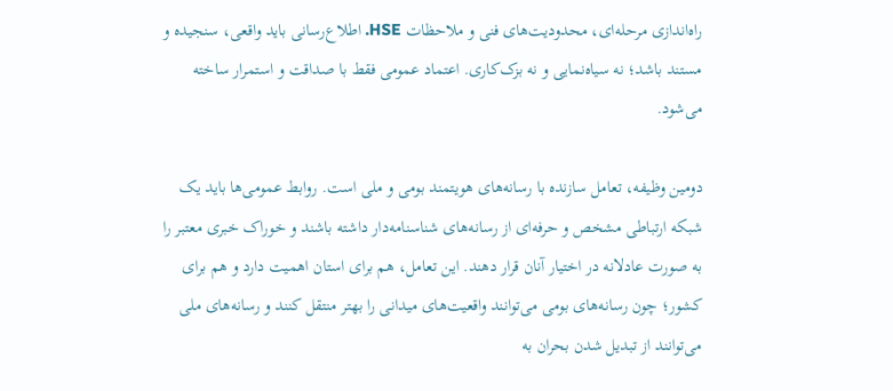راه‌اندازی مرحله‌ای، محدودیت‌های فنی و ملاحظات HSE. اطلاع‌رسانی باید واقعی، سنجیده و مستند باشد؛ نه سیاه‌نمایی و نه بزک‌کاری. اعتماد عمومی فقط با صداقت و استمرار ساخته می‌شود.

دومین وظیفه، تعامل سازنده با رسانه‌های هویتمند بومی و ملی است. روابط عمومی‌ها باید یک شبکه ارتباطی مشخص و حرفه‌ای از رسانه‌های شناسنامه‌دار داشته باشند و خوراک خبری معتبر را به صورت عادلانه در اختیار آنان قرار دهند. این تعامل، هم برای استان اهمیت دارد و هم برای کشور؛ چون رسانه‌های بومی می‌توانند واقعیت‌های میدانی را بهتر منتقل کنند و رسانه‌های ملی می‌توانند از تبدیل شدن بحران به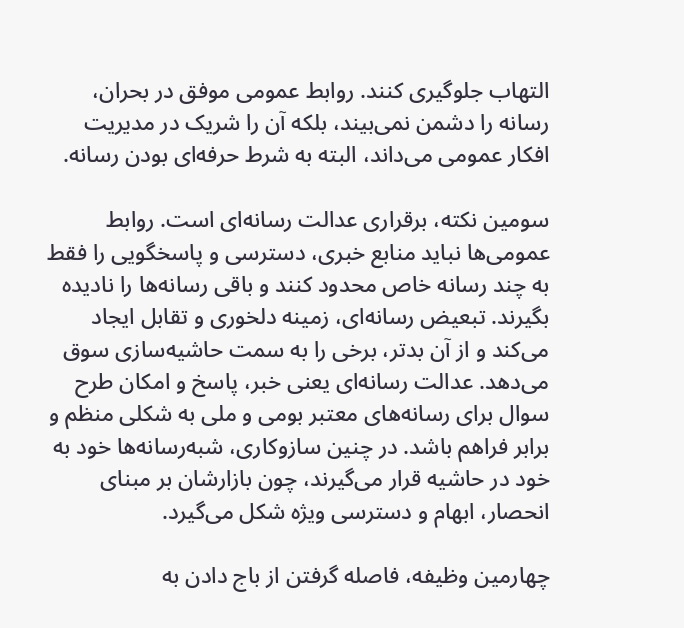التهاب جلوگیری کنند. روابط عمومی موفق در بحران، رسانه را دشمن نمی‌بیند، بلکه آن را شریک در مدیریت افکار عمومی می‌داند، البته به شرط حرفه‌ای بودن رسانه.

سومین نکته، برقراری عدالت رسانه‌ای است. روابط عمومی‌ها نباید منابع خبری، دسترسی و پاسخگویی را فقط به چند رسانه خاص محدود کنند و باقی رسانه‌ها را نادیده بگیرند. تبعیض رسانه‌ای، زمینه دلخوری و تقابل ایجاد می‌کند و از آن بدتر، برخی را به سمت حاشیه‌سازی سوق می‌دهد. عدالت رسانه‌ای یعنی خبر، پاسخ و امکان طرح سوال برای رسانه‌های معتبر بومی و ملی به شکلی منظم و برابر فراهم باشد. در چنین سازوکاری، شبه‌رسانه‌ها خود به خود در حاشیه قرار می‌گیرند، چون بازارشان بر مبنای انحصار، ابهام و دسترسی ویژه شکل می‌گیرد.

چهارمین وظیفه، فاصله گرفتن از باج دادن به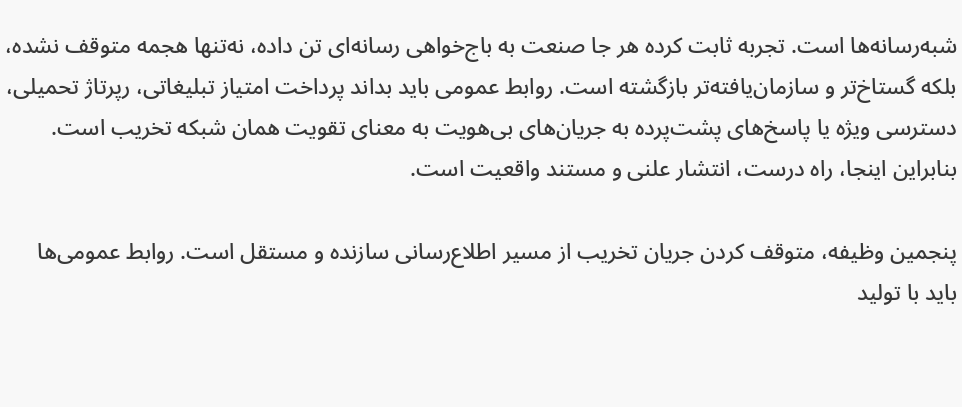شبه‌رسانه‌ها است. تجربه ثابت کرده هر جا صنعت به باج‌خواهی رسانه‌ای تن داده، نه‌تنها هجمه متوقف نشده، بلکه گستاخ‌تر و سازمان‌یافته‌تر بازگشته است. روابط عمومی باید بداند پرداخت امتیاز تبلیغاتی، رپرتاژ تحمیلی، دسترسی ویژه یا پاسخ‌های پشت‌پرده به جریان‌های بی‌هویت به معنای تقویت همان شبکه تخریب است. بنابراین اینجا، راه درست، انتشار علنی و مستند واقعیت است.

پنجمین وظیفه، متوقف کردن جریان تخریب از مسیر اطلاع‌رسانی سازنده و مستقل است. روابط عمومی‌ها باید با تولید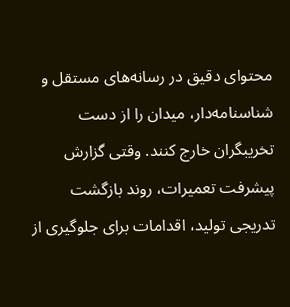محتوای دقیق در رسانه‌های مستقل و شناسنامه‌دار، میدان را از دست تخریبگران خارج کنند. وقتی گزارش پیشرفت تعمیرات، روند بازگشت تدریجی تولید، اقدامات برای جلوگیری از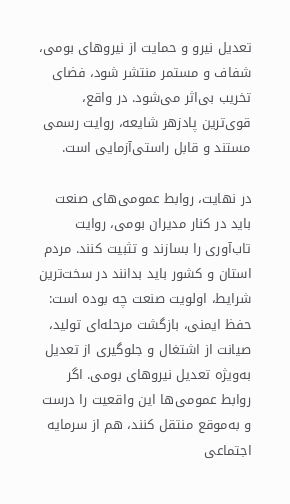تعدیل نیرو و حمایت از نیروهای بومی، شفاف و مستمر منتشر شود، فضای تخریب بی‌اثر می‌شود. در واقع، قوی‌ترین پادزهر شایعه، روایت رسمی مستند و قابل راستی‌آزمایی است.

در نهایت، روابط عمومی‌های صنعت باید در کنار مدیران بومی، روایت تاب‌آوری را بسازند و تثبیت کنند. مردم استان و کشور باید بدانند در سخت‌ترین شرایط، اولویت صنعت چه بوده است: حفظ ایمنی، بازگشت مرحله‌ای تولید، صیانت از اشتغال و جلوگیری از تعدیل به‌ویژه تعدیل نیروهای بومی. اگر روابط عمومی‌ها این واقعیت را درست و به‌موقع منتقل کنند، هم از سرمایه اجتماعی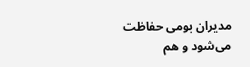مدیران بومی حفاظت می‌شود و هم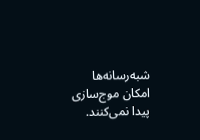شبه‌رسانه‌ها امکان موج‌سازی پیدا نمی‌کنند.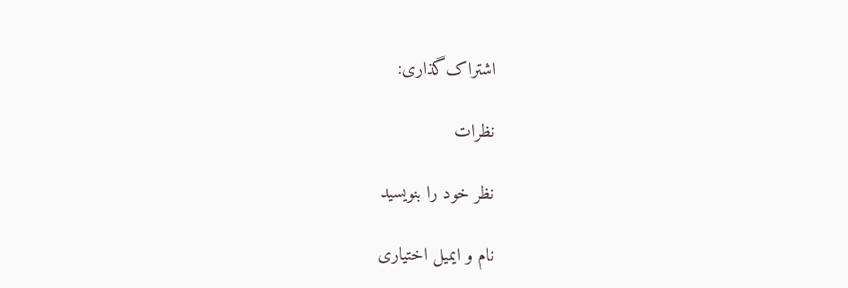اشتراک‌گذاری:

نظرات

نظر خود را بنویسید

نام و ایمیل اختیاری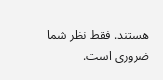هستند. فقط نظر شما ضروری است.